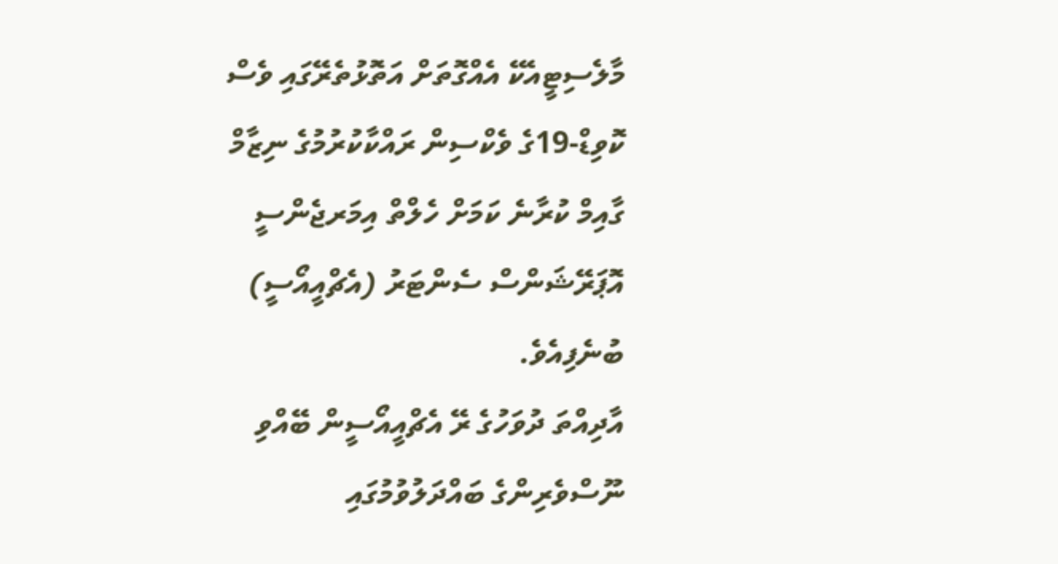މާލެސިޓީއެކޭ އެއްގޮތަށް އަތޮޅުތެރޭގައި ވެސް ކޮވިޑް-19ގެ ވެކްސިން ރައްކާކުރުމުގެ ނިޒާމް ގާއިމް ކުރާނެ ކަމަށް ހެލްތް އިމަރޖެންސީ އޮޕަރޭޝަންސް ސެންޓަރު (އެޗްއީއޯސީ) ބުނެފިއެވެ.
އާދިއްތަ ދުވަހުގެ ރޭ އެޗްއީއޯސީން ބޭއްވި ނޫސްވެރިންގެ ބައްދަލުވުމުގައި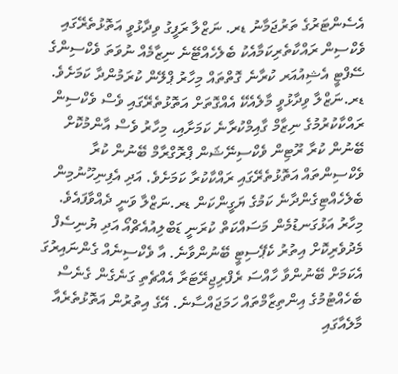އެސެންޓަރުގެ ތަރުޖަމާނު ޑރ. ނަޒްލާ ރަފީގު ވިދާޅުވީ އަތޮޅުތެރޭގައި ވެކްސިން ރައްކާތެރިކަމާއެކު ބެލެހެއްޓޭނެ ނިޒާމެއް ނުވަތަ ވެކްސިންގެ ސޭފްޓީ އެޝިއުއަރ ކުރާނެ ގޮތްތައް މިހާރު ޕްލޭން ކުރަމުންދާ ކަމަށެވެ.
ޑރ.ނަޒްލާ ވިދާޅުވީ މާލެއެކޭ އެއްގޮތަށް އަތޮޅުތެރޭގައި ވެސް ވެކްސިން ރައްކާކުރުމުގެ ނިޒާމް ގާއިމްކުރާނެ ކަމަށާއި، މިހާރު ވެސް އާންމުކޮށް ބޭނުން ކުރާ ރޫޓިން ވެކްސިނޭޝަން ޕްރޮގްރާމް ބޭނުން ކުރާ ވެކްސިންތައް އަތޮޅުތެރޭގައި ރައްކާކުރާ ކަމަށެވެ. އަދި އެފިނިހޫނުމިން ބެލެހެއްޓިގެންދާނެ ކަމުގެ ޔަގީންކަން ޑރ.ނަޒްލާ ވަނީ ދެއްވާފައެވެ.
މިހާރު އަޅުގަނޑުމެން މަސައްކަތް ކުރަނީ ޑަބްލިއުއެޗްއޯ އަދި ޔުނިސެފް މެދުވެރިކޮށް އިތުރު ކެޕޭސިޓީ ބޭނުންވާނެ. އާ ވެކްސިނެއް ގެންނައިރުގަ އެކަމަށް ބޭނުންވާ ހާއްސަ ރެފްރިޖިރޭޓަރާ އެއްޗެތި ގަނެގެން ގެނެސް ބެހެއްޓުމުގެ އިންތިޒާމްތައް ހަމަޖައްސާނެ. އޭގެ އިތުރުން އަތޮޅުތެރެއާ މާލެއާގައި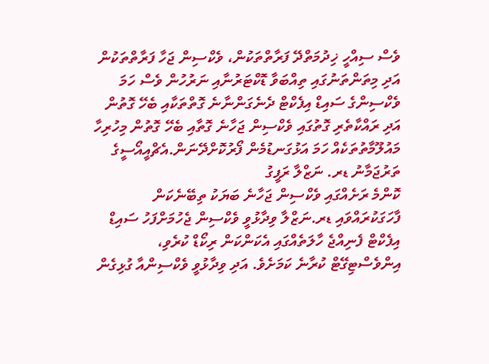ވެސް ސިއްހީ ޚިދުމަތްދޭ ފަރާތްތަކުން، ވެކްސިން ޖަހާ ފަރާތްތަކުން އަދި މިތަންތަނުގައި ތިއްބަވާ ޑޮކްޓަރުނާއި ނަރުހުން ވެސް ހަމަ ވެކްސިންގެ ސައިޑް އިފެކްޓް ދެނެގަންނާނެ ގޮތްތަކާއި ބެހޭ ގޮތުން އަދި ރައްކާތެރި ގޮތުގައި ވެކްސިން ޖަހާނެ ގޮތާއި ބެހޭ ގޮތުން މިހުރިހާ މައުލޫމާތުތަކެއް ހަމަ އަޅުގަނޑުމެން ފޯރުކޮށްދޭނަން.އެޗްއީއޯސީގެ ތަރުޖަމާނު ޑރ. ނަޒްލާ ރަފީގު
ކޮންމެ ރަށެއްގައި ވެކްސިން ޖަހާނެ ބަޔަކު ތިބޭނެކަން ފާހަގަކުރައްވައި ޑރ.ނަޒްލާ ވިދާޅުވީ ވެކްސިން ޖެހުމަށްފަހު ސައިޑް އިފެކްޓް ފެނިއްޖެ ހާލަތެއްގައި އެކަންކަން ރިކޯޑް ކުރެވި، އިންވެސްޓިގޭޓް ކުރާނެ ކަމަށެވެ. އަދި ވިދާޅުވީ ވެކްސިންއާ ގުޅިގެން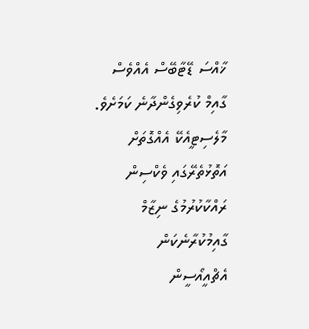ޚާއްސަ ޑޭޓާބޭސް އެއްވެސް ގާއިމް ކުރެވިގެންދާނެ ކަމަށެވެ.
މާލެސިޓީއެކޭ އެއްގޮތަށް އަތޮޅުތެރޭގައި ވެކްސިން ރައްކާކުރުމުގެ ނިޒާމް ގާއިމުކުރާނެކަން އެޗްއީއޯސީން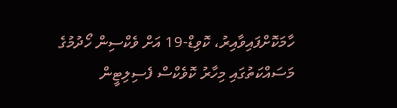ހާމަކޮށްފައިވާއިރު، ކޮވިޑް-19 އަށް ވެކްސިން ހޯދުމުގެ މަސައްކަތުގައި މިހާރު ކޮވެކްސް ފެސިލިޓީން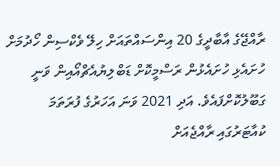ރާއްޖޭގެ އާބާދީގެ 20 އިންސައްތައަށް ހިލޭ ވެކްސިން ހޯދުމަށް ހުށައެޅި ހުށައެޅުން ރަސްމީކޮށް ޑަބްލިޔުއެޗްއޯއިން ވަނީ ގަބޫލުކޮށްފައެވެ. އަދި 2021 ވަނަ އަހަރުގެ ފުރަތަމަ ކުއާޓަރުގައި ރާއްޖެއަށް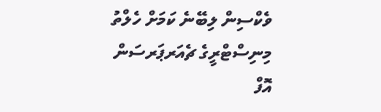ވެކްސިން ލިބޭނެ ކަމަށް ހެލްތު މިނިސްޓްރީގެ ޗެއަރޕަރސަން އޮފް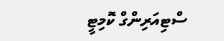ސްޓިއަރިންގް ކޮމިޓީ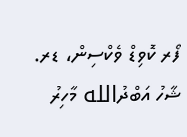ފޯރ ކޮވިޑް ވެކްސިން، ޑރ. ޝާހު އަބްދުالله މާހިރު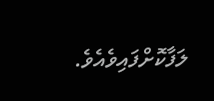ލަފާކޮށްފައިވެއެވެ.